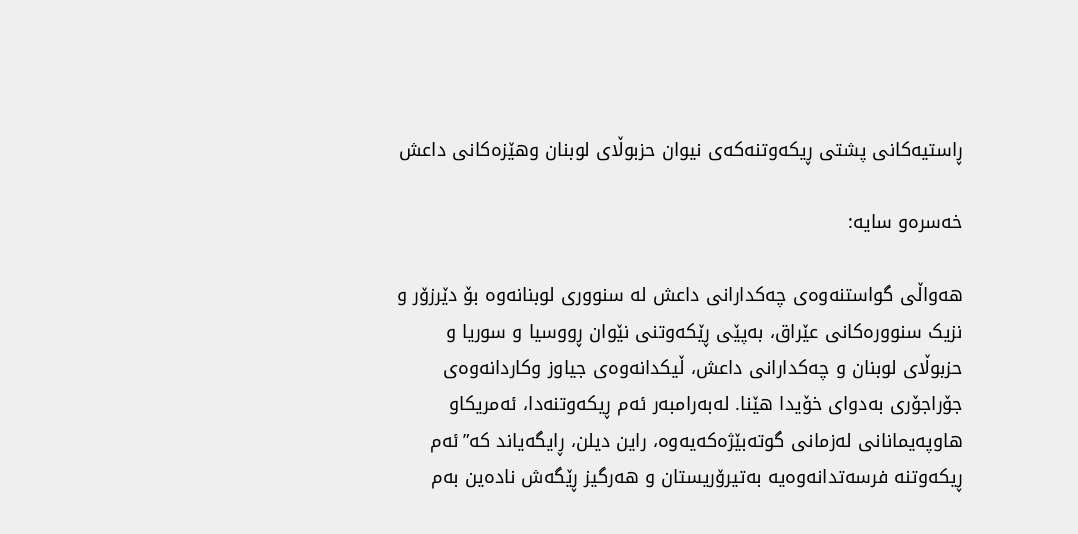ڕاستیه‌کانی پشتی ڕیکه‌وتنه‌که‌ی نیوان حزبوڵای لوبنان و‌هێزه‌کانی داعش

خه‌سره‌و سایه‌:

هەواڵی گواستنەوەى چەکدارانى داعش لە سنوورى لوبنانەوە بۆ دێرزۆر و نزیک سنوورەکانى عێراق، بەپێى ڕێکەوتنى نێوان ڕووسیا و سوریا و حزبوڵاى لوبنان و چەکدارانى داعش، ڵیکدانه‌وه‌ی جیاوز وکاردانەوەى جۆراجۆرى بەدواى خۆیدا هێنا. له‌به‌رامبه‌ر ئه‌م ڕیکه‌وتنه‌دا، ئه‌مریکاو هاوپه‌یمانانی له‌زمانی گوته‌بێژه‌که‌یه‌وه،‌ راین دیلن، ڕایگه‌یاند که‌”ئه‌م ڕیکه‌وتنه‌ فرسه‌تدانه‌وه‌یه‌ به‌تیرۆریستان و هه‌رگیز ‌ڕێگه‌ش‌ ناده‌ین ‌به‌م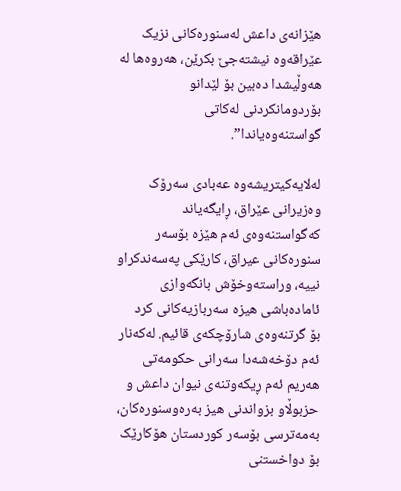هێزانه‌ی داعش له‌سنوره‌کانی نزیک عێراقه‌وه‌ نیشته‌جێ بکرێن، هه‌روه‌ها له‌ هه‌وڵیشدا ده‌بین بۆ لێدانو بۆردومانکردنی‌ له‌کاتی گواستنه‌وه‌یاندا”.

له‌لایه‌کیتریشه‌وه‌ عه‌بادی سه‌رۆک وه‌زیرانی عێراق، ڕایگه‌یاند که‌گواستنه‌وه‌ی ئه‌م هێزه‌ بۆسه‌ر سنوره‌کانی عیراق، کارێکی په‌سه‌ندکراو نییه، وراسته‌وخۆش بانگه‌وازی ئاماده‌باشی هیزه سه‌ربازیه‌کانی کرد بۆ ‌گرتنه‌وه‌ی شارۆچکه‌ی قائیم. له‌که‌نار ئه‌م دۆخه‌شه‌دا‌ سه‌رانی حکومه‌تی هه‌ریم ئه‌م ڕیکه‌وتنه‌ی نیوان داعش و حزبوڵاو بزواندنی هیز به‌ره‌وسنوره‌کان، به‌مه‌ترسی بۆسه‌ر کوردستان هۆکارێک بۆ دواخستنی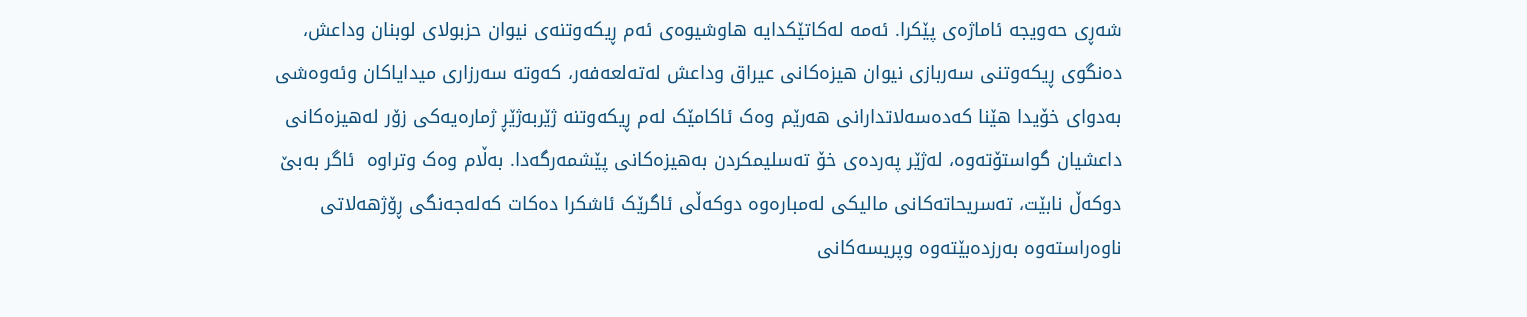شه‌ڕی ‌حه‌ویجه ئاماژه‌ی پێکرا. ئه‌مه ‌له‌کاتێکدایه‌ هاوشیوه‌ی ئه‌م ڕیکه‌وتنه‌ی نیوان حزبولای لوبنان وداعش، ده‌نگوی ڕیکه‌وتنی سه‌ربازی نیوان هیزه‌کانی عیراق وداعش له‌ته‌لعه‌فه‌ر، که‌وته‌ سه‌رزاری میدایاکان وئه‌وه‌شی به‌دوای خۆیدا هێنا که‌ده‌سه‌لاتدارانی هه‌رێم وه‌ک ئاکامێک له‌م ڕیکه‌وتنه‌ ژێربه‌ژێڕ ژماره‌یه‌کی زۆر له‌هیزه‌کانی داعشیان گواستۆته‌وه‌،‌ له‌ژێر په‌رده‌ی خۆ ته‌سلیمکردن به‌هیزه‌کانی پێشمه‌رگه‌دا. به‌ڵام وه‌ک وتراوه‌  ئاگر به‌بێ دوکه‌ڵ نابێت، ته‌سریحاته‌کانی مالیکی له‌مباره‌وه دوکه‌ڵی ئاگرێک ئاشکرا ده‌کات که‌له‌جه‌نگی ڕۆژهه‌لاتی ناوه‌راسته‌وه‌ به‌رزده‌بێته‌وه وپریسه‌کانی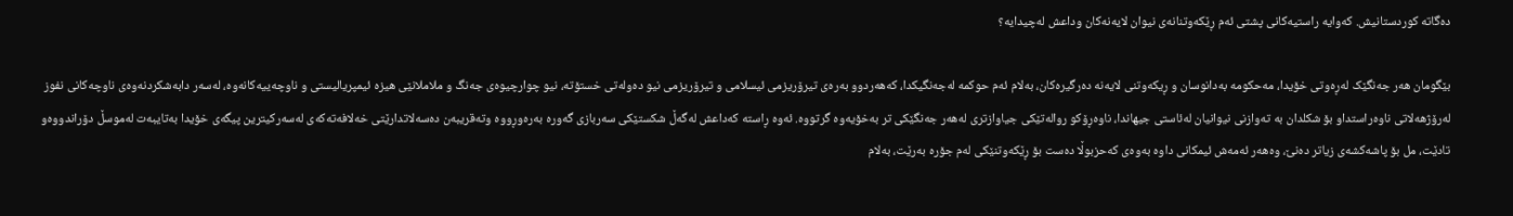ده‌گاته‌ کوردستانیش‌. که‌وایه‌ راستیه‌کانی پشتی ئه‌م ڕێکه‌وتنانه‌ی نیوان لایه‌نه‌کان وداعش له‌چیدایه‌؟

بێگومان‌ هه‌ر جه‌نگێک له‌ڕه‌وتی خۆیدا، مه‌حکومه‌ به‌دانوسان و ڕیکه‌وتنی لایه‌نه‌ ده‌رگیره‌کان، به‌لام ئه‌م حوکمه‌ له‌جه‌نگیکدا، که‌هه‌ردوو به‌ره‌ی تیرۆریزمی ئیسلامی و تیرۆریزمی نیو ده‌وله‌تی خستۆته‌، نیو چوارچیوه‌ی جه‌نگ و ملاملانێی هیزه‌ ئیمپریالیستی و ناوچه‌ییه‌کانه‌وه، له‌سه‌ر دابه‌شکردنه‌وه‌ی ناوچه‌کانی نفوز له‌رۆژهه‌لاتی ناوه‌راستداو بۆ شکلدان به‌ ته‌وازنی نیوانیان له‌ئاستی جیهاندا، ناوه‌ڕۆکو رواله‌تێکی جیاوازتری له‌هه‌ر جه‌نگێکی تر به‌خۆیه‌وه‌ گرتووه‌‌. ئه‌وه ‌ڕاسته‌ که‌داعش له‌گه‌ڵ شکستێکی سه‌ربازی گه‌وره‌ به‌ره‌وڕووه‌ وته‌قریبه‌ن ده‌سه‌لاتدارێتی خه‌لافه‌ته‌که‌ی له‌سه‌رکیترین پیگه‌ی خۆیدا به‌تایبه‌ت له‌موسڵ دۆراندووه‌و تادێت، مل بۆ ‌پاشه‌کشه‌ی زیاتر ده‌نێ، وه‌هه‌ر ئه‌مه‌ش ئیمکانی داوه‌ به‌وه‌ی که‌حزبوڵا ده‌ست بۆ ڕێکه‌وتنێکی له‌م جۆره ‌به‌رێت، به‌لام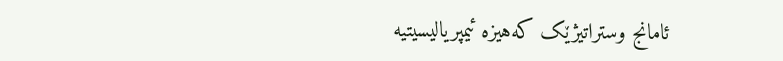ئامانج وستراتیژێک که‌هیزه ئیمپریالیسیتیه‌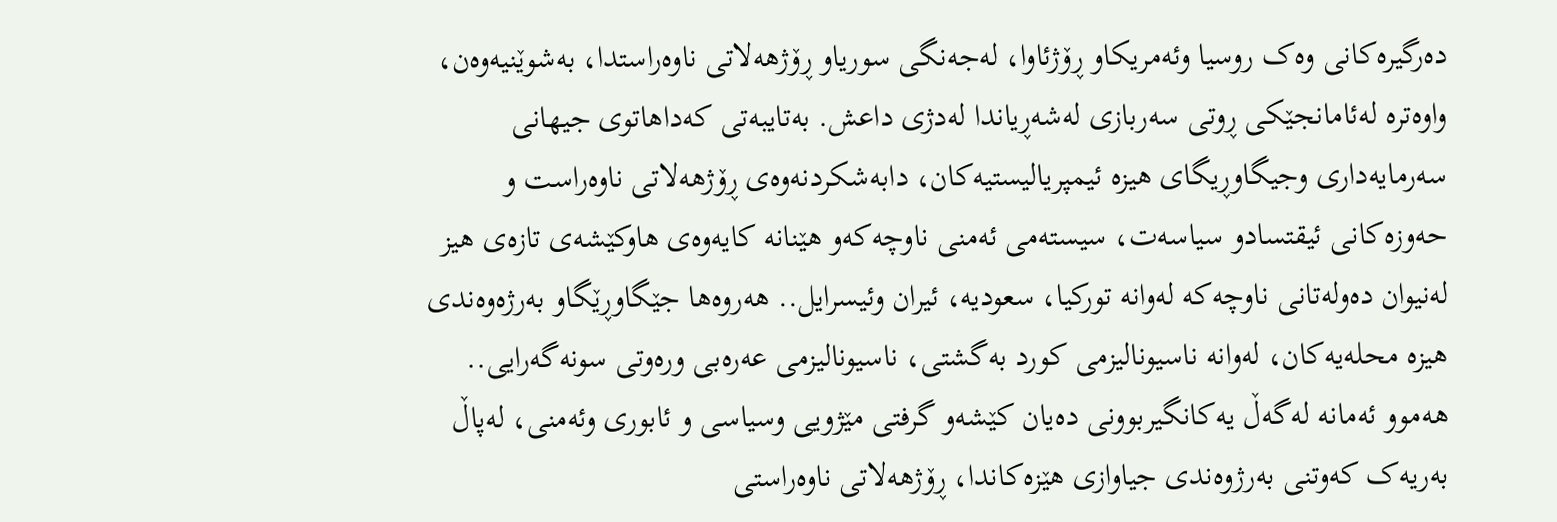ده‌رگیره‌کانی وه‌ک روسیا وئه‌مریکاو ڕۆژئاوا، له‌جه‌نگی سوریاو ڕۆژهه‌لاتی ناوه‌راستدا، به‌شوێنیه‌وه‌ن، واوه‌تره‌ له‌ئامانجێکی ڕوتی سه‌ربازی ‌له‌شه‌ڕیاندا ‌له‌‌دژی داعش. به‌تایبه‌تی که‌داهاتوی جیهانی سه‌رمایه‌داری وجیگاوڕیگای هیزه ‌ئیمپریالیستیه‌کان، دابه‌شکردنه‌وه‌ی ڕۆژهه‌لاتی ناوه‌راست و حه‌وزه‌کانی ئیقتسادو سیاسه‌ت، سیسته‌می ئه‌منی ناوچه‌که‌و هێنانه‌ کایه‌وه‌ی هاوکێشه‌ی تازه‌ی هیز له‌نیوان ده‌وله‌تانی ناوچه‌که‌ له‌وانه‌ تورکیا، سعودیه‌، ئیران وئیسرایل.. هه‌روه‌ها جێگاوڕێگاو به‌رژه‌وه‌ندی هیزه‌ محله‌یه‌کان، له‌وانه‌ ناسیونالیزمی کورد به‌گشتی، ناسیونالیزمی عه‌ره‌بی وره‌وتی سونه‌گه‌رایی.. هه‌موو ئه‌مانه له‌گه‌ڵ یه‌کانگیربوونی ده‌یان کێشه‌و گرفتی مێژویی وسیاسی و ئابوری وئه‌منی، له‌پاڵ به‌ریه‌ک که‌وتنی به‌رژوه‌ندی جیاوازی هێزه‌کاندا، ‌ڕۆژهه‌لاتی ناوه‌راستی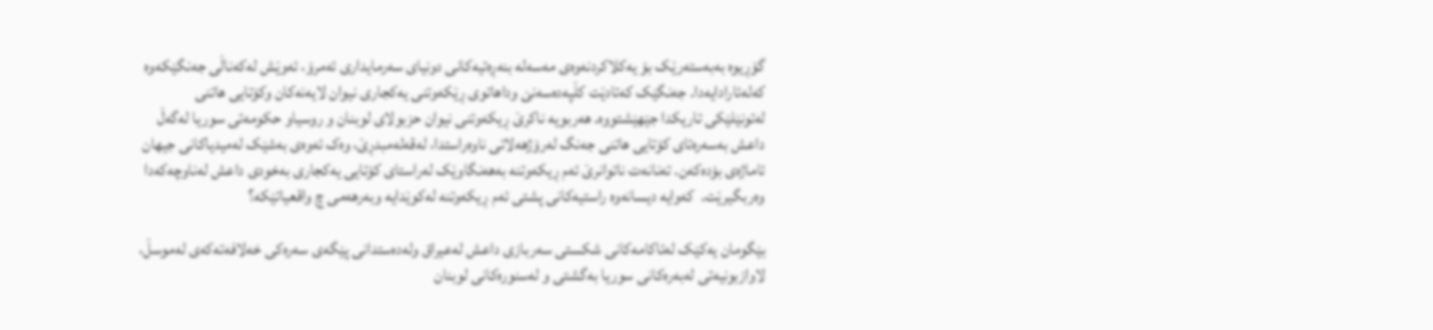گۆڕیوه‌ به‌به‌سته‌رێک بۆ یه‌کلاکردنه‌وه‌ی مه‌سه‌له‌ بنه‌ڕه‌تیه‌کانی دونیای سه‌رمایداری ئه‌مرۆ، ئه‌وێش له‌که‌ناڵی جه‌نگێکه‌وه‌ که‌له‌ئارادایه‌دا. جه‌نگێک که‌تادێت کڵپه‌ده‌سه‌نێ وداهاتوی ڕێکه‌وتنی یه‌کجاری نیوان لایه‌نه‌کان وکۆتایی هاتنی له‌تونێلێکی تاریکدا جێهێشتووه‌. هه‌ربویه‌ ناکرێ ڕیکه‌وتنی نیوان حزبولای لوبنان و روسیاو حکومه‌تی سوریا له‌گه‌ڵ داعش به‌سه‌ره‌تای کۆتایی هاتنی جه‌نگ له‌رۆژهه‌لاتی ناوه‌راستدا، له‌قه‌له‌مبدڕێ، وه‌ک ئه‌وه‌ی به‌شێک له‌میدیاکانی جیهان ئاماژه‌ی بۆده‌که‌ن. ته‌نانه‌ت ناتوانرێ ئه‌م ڕیکه‌وتنه‌ به‌هه‌نگاوێک له‌راستای کۆتایی یه‌کجاری به‌خودی داعش له‌ناوچه‌که‌دا وه‌ربگیرێت.  که‌وایه‌ دیسانه‌وه‌ راستیه‌کانی پشتی ئه‌م ڕیکه‌وتنه‌ له‌کوێدایه‌ وبه‌رهه‌می چ واقعیاتێکه‌؟

بێگومان یه‌کێک له‌ئاکامه‌کانی شکستی سه‌ربازی داعش له‌عیراق وله‌ده‌ستدانی پێگه‌ی سه‌ره‌کی خه‌لافه‌ته‌که‌ی له‌موسڵ، لاوازبونیه‌تی له‌به‌ره‌کانی سوریا به‌گشتی و له‌سنوره‌کانی لوبنان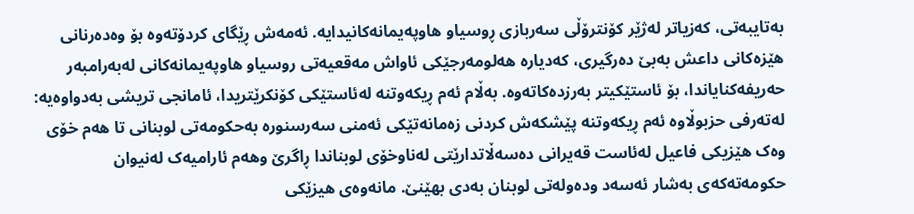به‌تایبه‌تی، که‌زیاتر له‌ژێر کۆنترۆڵی سه‌ربازی ڕوسیاو هاوپه‌یمانه‌کانیدایه‌‌. ئه‌مه‌ش ڕێگای کردۆته‌وه‌ بۆ وه‌ده‌رنانی هێزه‌کانی داعش به‌بێ ده‌رگیری، که‌دیاره‌ هه‌لومه‌رجێکی ئاواش مه‌قعیه‌تی روسیاو هاوپه‌یمانه‌کانی له‌به‌رامبه‌ر حه‌ریفه‌کنایاندا، بۆ ئاستێکیتر به‌رزده‌کاته‌وه‌. به‌ڵام ئه‌م ڕیکه‌وتنه‌ له‌ئاستێکی کۆنکرێتریدا، ئامانجی تریشی به‌دواوه‌یه‌: له‌ته‌رفی حزبوڵاوه‌ ئه‌م ڕیکه‌وتنه‌ پێشکه‌ش کردنی زه‌مانه‌تێکی ئه‌منی سه‌رسنوره به‌حکومه‌تی لوبنانی تا هه‌م خۆی وه‌ک هێزیكی فاعیل له‌ئاست قه‌یرانی ده‌سه‌ڵاتدارێتی له‌ناوخۆی لوبناندا ڕاگرێ وهه‌م ئارامیه‌ک له‌نیوان حکومه‌ته‌که‌ی به‌شار ئه‌سه‌د وده‌وله‌تی لوبنان به‌دی بهێنێ. مانه‌وه‌ی هیزێکی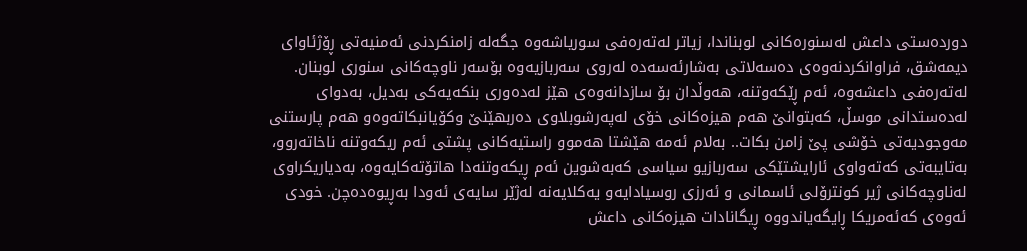دورده‌ستی داعش له‌سنوره‌کانی لوبناندا، زیاتر له‌ته‌ره‌فی سوریاشه‌وه‌ جگه‌له‌ زامنکردنی ئه‌منیه‌تی ڕۆژئاوای دیمه‌شق، فراوانکردنه‌وه‌ی ده‌سه‌لاتی به‌شارئه‌سه‌ده‌ له‌روی سه‌ربازیه‌وه‌ بۆسه‌ر ناوچه‌کانی سنوری لوبنان. له‌ته‌ره‌فی داعشه‌وه‌، ئه‌م ڕێکه‌وتنه،‌ هه‌وڵدان بۆ سازدانه‌وه‌ی هێز له‌ده‌وری بنکه‌یه‌کی به‌دیل، به‌دوای له‌ده‌ستدانی موسڵ، که‌بتوانێ هه‌م هیزه‌کانی خۆی له‌په‌رشوبلاوی ده‌ربهێنێ وکۆیانبکاته‌وه‌و هه‌م پارستنی مه‌وجودیه‌تی خۆشی پێ زامن بکات.. به‌لام ئه‌مه‌ هێشتا هه‌موو راستیه‌کانی پشتی ئه‌م ریکه‌وتنه‌ ناخاته‌روو، به‌تایبه‌تی که‌ته‌واوی ئارایشتێکی سه‌ربازیو سیاسی که‌به‌شوین ئه‌م ڕیکه‌وتنه‌دا هاتۆته‌کایه‌وه‌، به‌دیاریکراوی له‌ناوچه‌کانی ژیر کونترۆلی ئاسمانی و ئه‌رزی روسیادایه‌و یه‌کلایه‌نه‌ له‌ژێر سایه‌ی ئه‌ودا به‌ڕیوه‌ده‌چن. خودی ئه‌وه‌ی که‌ئه‌مریکا ڕایگه‌یاندووه‌ ڕیگانادات هیزه‌کانی داعش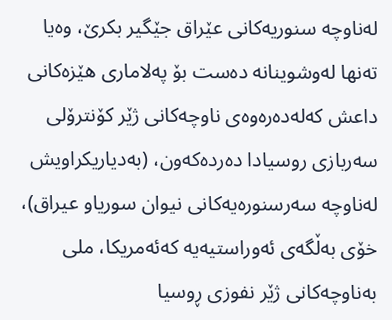له‌ناوچه‌ سنور‌یه‌کانی عێراق جێگیر بکرێ، وه‌یا ته‌نها له‌وشوینانه‌ ده‌ست بۆ په‌لاماری هێزه‌کانی داعش که‌له‌ده‌ره‌وه‌ی ناوچه‌کانی ژێر کۆنترۆلی سه‌ربازی روسیادا ده‌رده‌که‌ون، (به‌دیاریکراویش له‌ناوچه‌ سه‌رسنوره‌یه‌کانی نیوان سوریاو عیراق)، خۆی به‌ڵگه‌ی ئه‌وراستیه‌یه‌ که‌ئه‌مریکا، ملی به‌ناوچه‌کانی ژێر نفوزی ڕوسیا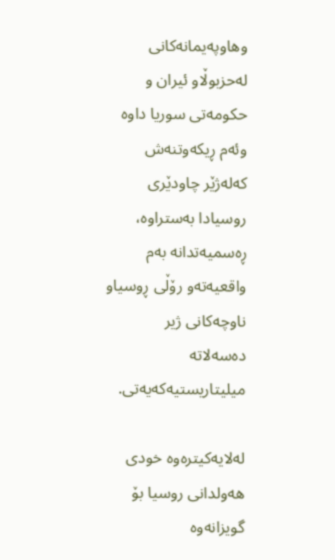وهاوپه‌یمانه‌کانی له‌حزبوڵاو ئیران و حکومه‌تی سوریا داوه وئه‌م ڕیکه‌وتنه‌ش که‌له‌ژێر چاودێری روسیادا به‌ستراوه‌، ڕه‌سمیه‌تدانه‌ به‌م واقعیه‌ته‌و رۆڵی ڕوسیاو ناوچه‌کانی ژیر ده‌سه‌لاته‌ میلیتاریستیه‌که‌یه‌تی‌.

له‌لایه‌کیتره‌وه‌ خودی هه‌ولدانی روسیا بۆ گویزانه‌وه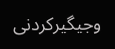وجیگیرکردنی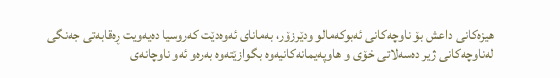هیزه‌کانی داعش بۆ ناوچه‌کانی ئه‌بوکه‌مالو ودێرزۆر، به‌مانای ئه‌وه‌دێت که‌روسیا ده‌یه‌ویت ڕه‌قابه‌تی جه‌نگی له‌ناوچه‌کانی ژیر ده‌سه‌لاتی خۆی و هاوپه‌یمانه‌کانیه‌وه‌ بگوازێته‌وه‌ به‌ره‌و ئه‌و ناوچانه‌ی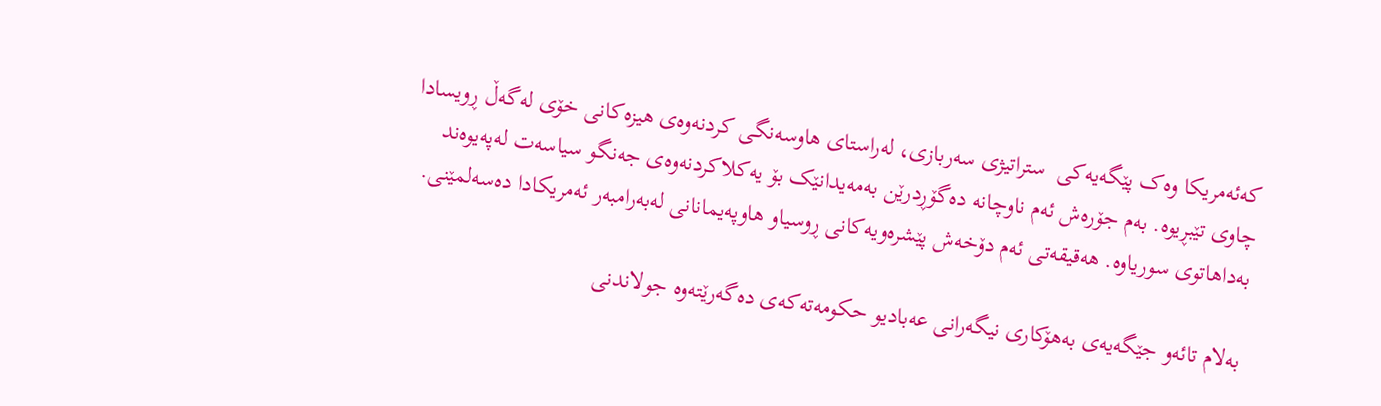که‌ئه‌مریکا وه‌ک پێگه‌یه‌کی  ستراتیژی سه‌ربازی، له‌راستای هاوسه‌نگی کردنه‌وه‌ی هیزه‌کانی خۆی له‌گه‌ڵ ڕویسادا چاوی تێبڕیوه. به‌م جۆره‌ش ئه‌م ناوچانه‌ ده‌گۆڕدرێن به‌مه‌یدانێک بۆ یه‌کلاکردنه‌وه‌ی جه‌نگو سیاسه‌ت له‌په‌یوه‌ند به‌داهاتوی سوریاوه‌. هه‌قیقه‌تی ئه‌م دۆخه‌ش پێشره‌ویه‌کانی ڕوسیاو هاوپه‌یمانانی له‌به‌رامبه‌ر ئه‌مریکادا ده‌سه‌لمێنی.

به‌لام تائه‌و جێگه‌یه‌ی به‌هۆكاری نیگەرانی عه‌بادیو حکومه‌ته‌که‌ی ده‌گه‌رێته‌وه‌ جولاندنی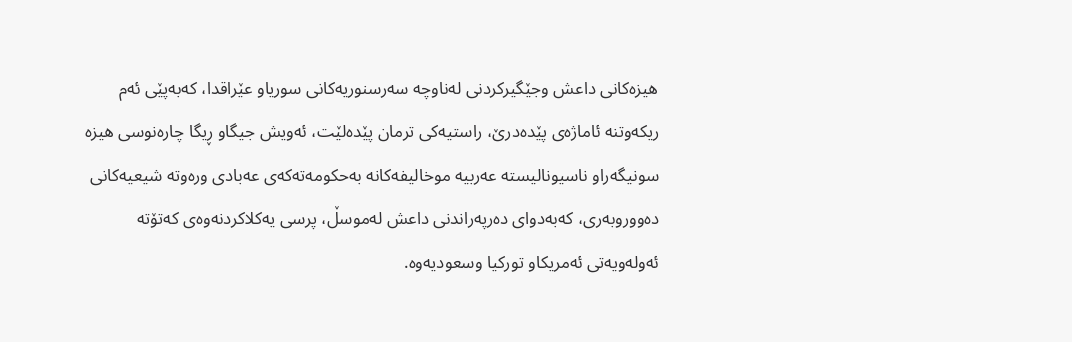هیزه‌کانی داعش وجێگیرکردنی له‌ناوچه‌ سه‌رسنوریه‌کانی سوریاو عێراقدا، که‌به‌پێی ئه‌م ریکه‌وتنه ئاماژه‌ی پێده‌درێ،‌ راستیه‌کی ترمان پێده‌لێت، ئه‌ویش جیگاو ڕیگا چاره‌نوسی هیزه‌ سونیگه‌راو ناسیونالیسته‌ عه‌ربیه‌ موخالیفه‌کانه‌ به‌حکومه‌ته‌که‌ی عه‌بادی وره‌وته‌ شیعیه‌کانی ده‌ووروبه‌ری، که‌به‌دوای ده‌رپه‌راندنی داعش له‌موسڵ، پرسی یه‌کلاکردنه‌وه‌ی که‌تۆته‌ ئه‌وله‌ویه‌تی ئه‌مریکاو تورکیا وسعودیه‌وه‌‌.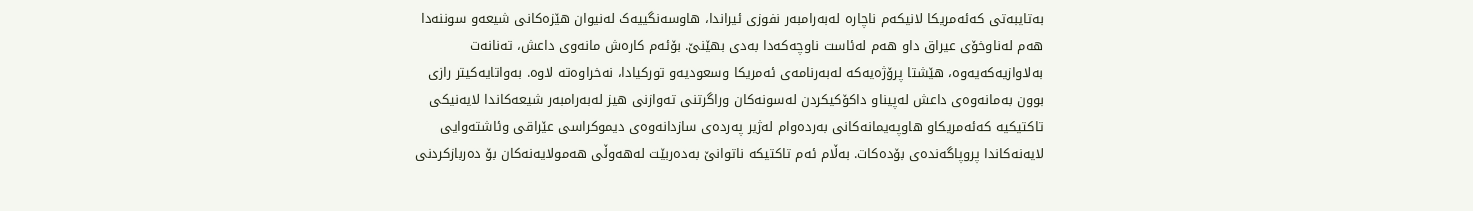به‌تایبه‌تی که‌ئه‌مریکا لانیکه‌م ناچاره‌ له‌به‌رامبه‌ر نفوزی ئیراندا، هاوسه‌نگییه‌ک له‌نیوان هێزه‌کانی شیعه‌و سوننه‌دا هه‌م له‌ناوخۆی عیراق داو هه‌م له‌ئاست ناوچه‌که‌دا به‌دی بهێنێ. بۆئه‌م کاره‌ش مانه‌وی داعش، ته‌نانه‌ت به‌لاوازیه‌که‌یه‌وه‌، هێشتا پرۆژه‌یه‌که‌ له‌به‌رنامه‌ی ‌ئه‌مریکا وسعودیه‌و ‌تورکیادا، نه‌خراوه‌ته‌ لاوه‌. به‌واتایه‌کیتر رازی بوون به‌مانه‌وه‌ی ‌داعش له‌پیناو داکۆکیکردن له‌سونه‌کان وراگرتنی ته‌وازنی هیز له‌به‌رامبه‌ر شیعه‌کاندا لایه‌نیکی تاکتیکیه‌ که‌ئه‌مریکاو هاوپه‌یمانه‌کانی به‌رده‌وام له‌ژیر په‌رده‌ی سازدانه‌وه‌ی دیموکراسی عێراقی وئاشته‌وایی لایه‌نه‌کاندا پروپاگه‌نده‌ی بۆده‌کات. به‌ڵام ئه‌م تاکتیکه‌ ناتوانێ به‌ده‌ربێت له‌هه‌وڵی هه‌مولایه‌نه‌کا‌ن بۆ ده‌ربازکردنی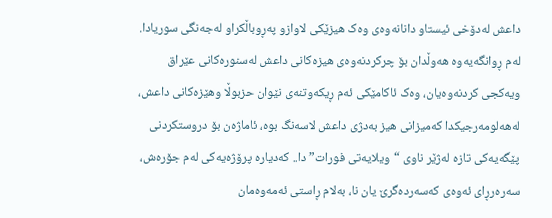داعش له‌دۆخی ئیستاو دانانه‌وه‌ی وه‌ک هیزێکی لاوازو په‌ڕوباڵکراو له‌جه‌نگی سوریادا. له‌م ڕوانگه‌یه‌وه‌ هه‌وڵدان بۆ چرکردنه‌وه‌ی هیزه‌کانی داعش له‌سنوره‌کانی عێراق ویه‌کجی کردنه‌وه‌یان، وه‌ک ئاکامێکی ئه‌م ڕیکه‌وتنه‌ی نێوان حزبوڵا وهێزه‌کانی داعش، له‌هه‌لومه‌رجیکدا که‌میزانی هیز به‌دژی داعش لاسه‌نگ بوه، ئاماژه‌ن بۆ دروستکردنی پێگه‌یه‌کی تازه‌ له‌ژێر ناوی “ویلایه‌تی فورات”دا.. که‌دیاره‌ پرۆژه‌یه‌کی له‌م جۆره‌ش، سه‌ره‌رڕای ئه‌وه‌ی که‌سه‌رده‌گرێ یان نا، به‌لام ڕاستی ئه‌مه‌وه‌مان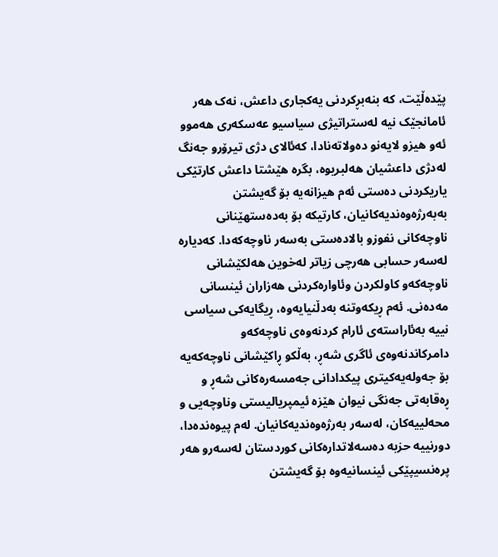پێده‌ڵێت، که‌ بنه‌بڕکردنی یه‌کجاری داعش، نه‌ک هه‌ر ئامانجێک نیه‌ له‌ستراتیژی سیاسیو عه‌سکه‌ری هه‌موو ئه‌و هیزو لایه‌نو ده‌ولاته‌نادا، که‌ئالای دژی تیرۆرو جه‌نگ له‌دژی داعشیان هه‌لبریوه‌، بگره‌ هێشتا داعش کارتێکی یاریکردنی ده‌ستی ئه‌م هیزانه‌یه‌ بۆ گه‌یشتن به‌به‌رژه‌وه‌ندیه‌کانیان، کارتیکه‌ بۆ به‌ده‌ستهێنانی ناوچه‌کانی نفوزو بالاده‌ستی به‌سه‌ر ناوچه‌که‌دا. که‌دیاره‌ له‌سه‌ر حسابی هه‌رچی زیاتر له‌خوین هه‌لکێشانی ناوچه‌که‌و کاولکردن وئاواره‌کردنی هه‌زاران ئینسانی مه‌ده‌نی. ئه‌م ڕیکه‌وتنه‌ به‌دڵنیایه‌وه‌، ڕیگایه‌کی سیاسی نییه‌ به‌ئاراسته‌ی ئارام کردنه‌وه‌ی ناوچه‌که‌و دامرکاندنه‌وه‌ی ئاگری شه‌ڕ، به‌ڵکو ڕاکێشانی ناوچه‌که‌یه‌ بۆ جه‌وله‌یه‌کیتری پیکدادانی جه‌مسه‌ره‌کانی شه‌ڕ و ڕه‌قابه‌تی جه‌نگی نیوان هێزه‌ ئیمپریالیستی وناوچه‌یی و محه‌لییه‌کان، له‌سه‌ر به‌رژه‌وه‌ندیه‌کانیان. له‌م پیوه‌نده‌دا، دورنییه‌ حزبه‌ ده‌سه‌لاتداره‌کانی کوردستان له‌سه‌رو هه‌ر پره‌نسیپێکی ئینسانیه‌وه‌ ‌بۆ گه‌یشتن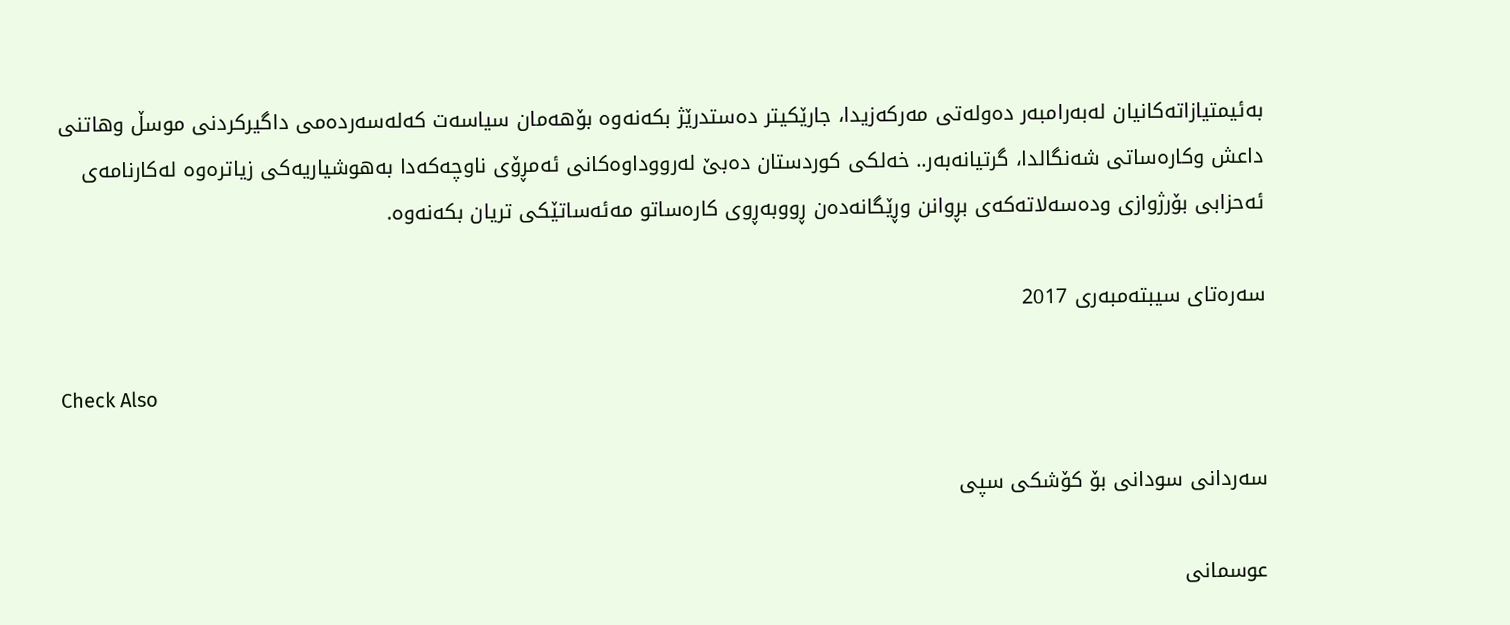به‌ئیمتیازاته‌کانیان له‌به‌رامبه‌ر ده‌وله‌تی مه‌رکه‌زیدا، جارێکیتر ده‌ستدرێژ بکه‌نه‌وه‌ بۆهه‌مان سیاسه‌ت که‌له‌سه‌رده‌می داگیرکردنی موسڵ وهاتنی داعش وکاره‌ساتی شه‌نگالدا، گرتیانه‌به‌ر.. خه‌لكی کوردستان ده‌بێ له‌رووداوه‌کانی ئه‌مڕۆی ناوچه‌که‌دا به‌هوشیاریه‌کی زیاتره‌وه‌ له‌کارنامه‌ی ئه‌حزابی بۆرژوازی وده‌سه‌لاته‌که‌ی بڕوانن وڕێگانه‌ده‌ن ڕووبه‌ڕوی کاره‌ساتو مه‌ئه‌ساتێکی تریان بکه‌نه‌وه‌.

سه‌ره‌تای سیبته‌مبه‌ری 2017

Check Also

سەردانی سودانی بۆ کۆشکی سپی

عوسمانی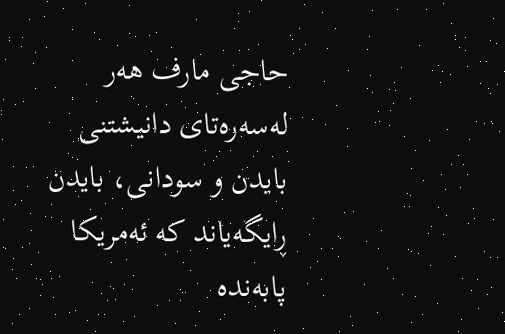حاجی مارف هەر لەسەرەتای دانیشتنی بایدن و سودانی، بایدن ڕایگەیاند کە ئەمریکا پابەندە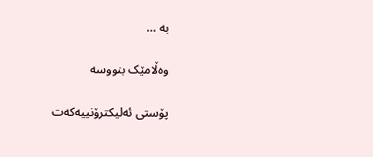بە …

وەڵامێک بنووسە

پۆستی ئەلیکترۆنییەکەت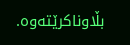بڵاوناکرێتەوە.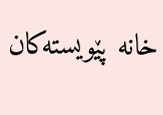خانە پێویستەکان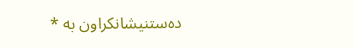دەستنیشانکراون بە *